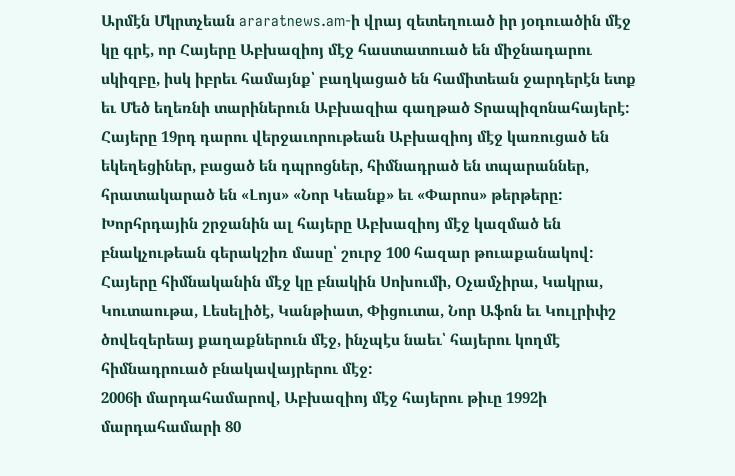Արմէն Մկրտչեան araratnews.am-ի վրայ զետեղուած իր յօդուածին մէջ կը գրէ, որ Հայերը Աբխազիոյ մէջ հաստատուած են միջնադարու սկիզբը, իսկ իբրեւ համայնք՝ բաղկացած են համիտեան ջարդերէն ետք եւ Մեծ եղեռնի տարիներուն Աբխազիա գաղթած Տրապիզոնահայերէ:
Հայերը 19րդ դարու վերջաւորութեան Աբխազիոյ մէջ կառուցած են եկեղեցիներ, բացած են դպրոցներ, հիմնադրած են տպարաններ, հրատակարած են «Լոյս» «Նոր Կեանք» եւ «Փարոս» թերթերը:
Խորհրդային շրջանին ալ հայերը Աբխազիոյ մէջ կազմած են բնակչութեան գերակշիռ մասը՝ շուրջ 100 հազար թուաքանակով: Հայերը հիմնականին մէջ կը բնակին Սոխումի, Օչամչիրա, Կակրա, Կուտաութա, Լեսելիծէ, Կանթիատ, Փիցուտա, Նոր Աֆոն եւ Կուլրիփշ ծովեզերեայ քաղաքներուն մէջ, ինչպէս նաեւ՝ հայերու կողմէ հիմնադրուած բնակավայրերու մէջ:
2006ի մարդահամարով, Աբխազիոյ մէջ հայերու թիւը 1992ի մարդահամարի 80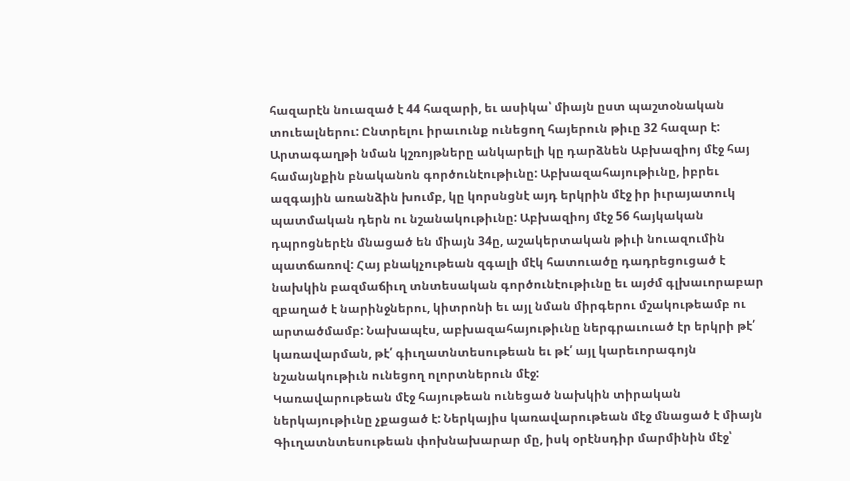հազարէն նուազած է 44 հազարի, եւ ասիկա՝ միայն ըստ պաշտօնական տուեալներու: Ընտրելու իրաւունք ունեցող հայերուն թիւը 32 հազար է:
Արտագաղթի նման կշռոյթները անկարելի կը դարձնեն Աբխազիոյ մէջ հայ համայնքին բնականոն գործունէութիւնը: Աբխազահայութիւնը, իբրեւ ազգային առանձին խումբ, կը կորսնցնէ այդ երկրին մէջ իր իւրայատուկ պատմական դերն ու նշանակութիւնը: Աբխազիոյ մէջ 56 հայկական դպրոցներէն մնացած են միայն 34ը, աշակերտական թիւի նուազումին պատճառով: Հայ բնակչութեան զգալի մէկ հատուածը դադրեցուցած է նախկին բազմաճիւղ տնտեսական գործունէութիւնը եւ այժմ գլխաւորաբար զբաղած է նարինջներու, կիտրոնի եւ այլ նման միրգերու մշակութեամբ ու արտածմամբ: Նախապէս, աբխազահայութիւնը ներգրաւուած էր երկրի թէ՛ կառավարման, թէ՛ գիւղատնտեսութեան եւ թէ՛ այլ կարեւորագոյն նշանակութիւն ունեցող ոլորտներուն մէջ:
Կառավարութեան մէջ հայութեան ունեցած նախկին տիրական ներկայութիւնը չքացած է: Ներկայիս կառավարութեան մէջ մնացած է միայն Գիւղատնտեսութեան փոխնախարար մը, իսկ օրէնսդիր մարմինին մէջ՝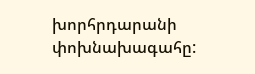խորհրդարանի փոխնախագահը: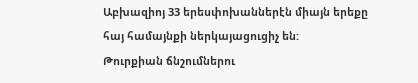Աբխազիոյ 33 երեսփոխաններէն միայն երեքը հայ համայնքի ներկայացուցիչ են:
Թուրքիան ճնշումներու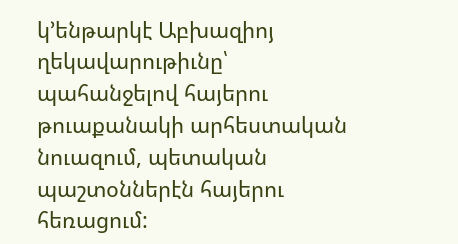կ’ենթարկէ Աբխազիոյ ղեկավարութիւնը՝ պահանջելով հայերու թուաքանակի արհեստական նուազում, պետական պաշտօններէն հայերու հեռացում: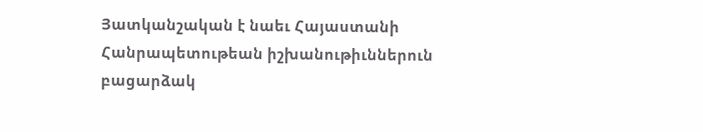Յատկանշական է նաեւ Հայաստանի Հանրապետութեան իշխանութիւններուն բացարձակ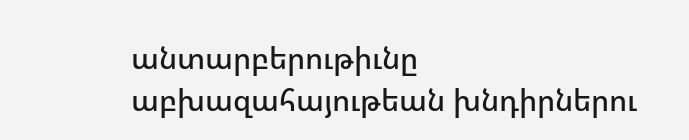անտարբերութիւնը աբխազահայութեան խնդիրներու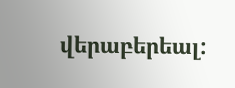վերաբերեալ: